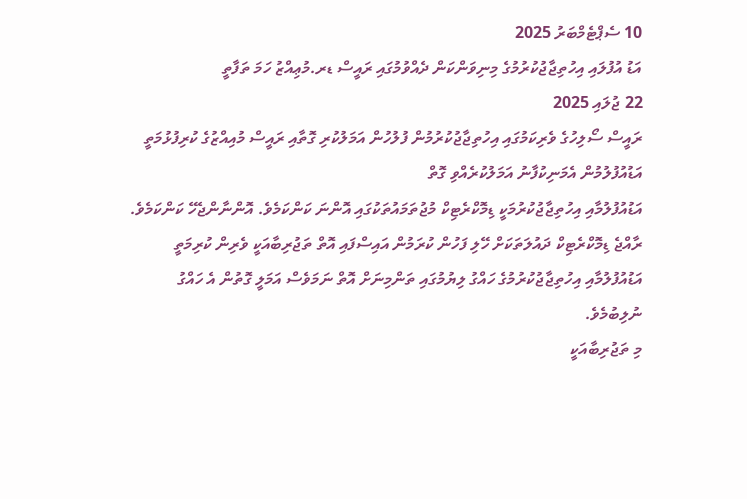10 ސެޕްޓެމްބަރު 2025
އަޑު އުފުލައި އިހުތިޖާޖުކުރުމުގެ މިނިވަންކަން ދެއްވުމުގައި ރައީސް ޑރ.މުޢިއްޒު ހަމަ ތަފާތީ
22 ޖުލައި 2025
ރައީސް ސޯލިހުގެ ވެރިކަމުގައި އިހުތިޖާޖުކުރުމުން ފުލުހުން އަމަލުކުރި ގޮތާއި ރައީސް މުއިއްޒުގެ ކުރިފުޅުމަތީ އަޑުއުފުލުމުން އެމަނިކުފާނު އަމަލުކުރެއްވި ގޮތް
އަޑުއުފުލުމާއި އިހުތިޖާޖުކުރުމަކީ ޑިމޮކްރެޓިކް މުޖުތަމައުތަކުގައި އޮންނަ ކަންކަމެވެ. އޮންނާންޖެހޭ ކަންކަމެވެ. ރާއްޖެ ޑިމޮކްރެޓިކް ދައުލަތަކަށް ހޭލި ފަހުން ކުރަމުން އައިސްފައި އޮތް ތަޖުރިބާއަކީ ވެރިން ކުރިމަތީ އަޑުއުފުލުމާއި އިހުތިޖާޖުކުރުމުގެ ހައްގު ލިޔުމުގައި ތަންމިނަށް އޮތް ނަމަވެސް އަމަލީ ގޮތުން އެ ހައްގު ނުލިބުމެވެ.
މި ތަޖުރިބާއަކީ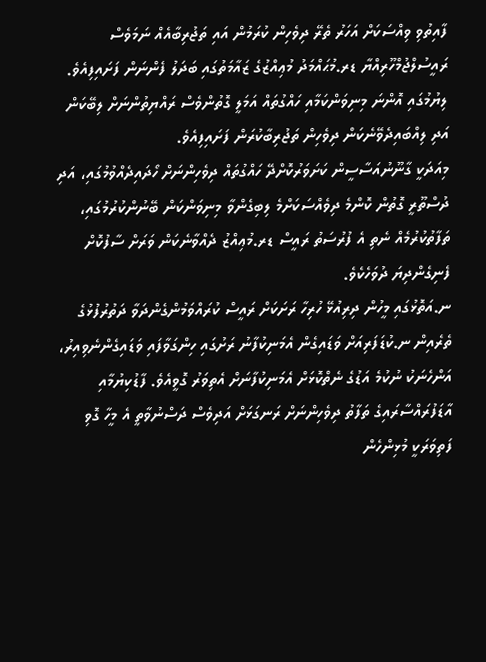ފާއިތުވި ވިއްސަކަށް އަހަރު ތެރޭ ދިވެހިން ކުރަމުން އައި ތަޖުރިބާއެއް ނަމަވެސް ރައީސުލްޖުމްހޫރިއްޔާ ޑރ.މުޙައްމަދު މުޢިއްޒުގެ ޒައާމަތުގައި ބަދަލު ފެންނަން ފަށައިފިއެވެ. ލިޔުމުގައި އޮންނަ މިނިވަންކަމާއި ހައްގުތައް އަމަލީ ގޮތުންވެސް ރައްޔިތުންނަށް ލިބޭކަން އަދި ލިއްބައިދެވޭނެކަން ދިވެހިން ތަޖުރިބާކުރަން ފަށައިފިއެވެ.
މިއަދަކީ ގާނޫނުއަސާސީން ކަށަވަރުކޮށްދޭ ހައްގުތައް ދިވެހިންނަށް ހޯދައިދެއްވުމުގައި، އަދި ދުސްތޫރީ ގޮތުން ކޮންމެ ދިވެއްސަކަށްމެ ލިބިގެންވާ މިނިވަންކަން ބޭނުންކުރުމުގައި، ތަފާތުކުރުމެއް ނެތި އެ ފުރުސަތު ރައީސް ޑރ.މުޢިއްޒު ދެއްވާނެކަން ވަރަށް ސާފުކޮށް ފެނިގެންދިޔަ ދުވަހެކެވެ.
ނ.އަތޮޅުގައި މީހުން ދިރިއުޅޭ ހުރިހާ ރަށަކަށް ރައީސް ކުރައްވަމުންގެންދަވާ ދަތުރުފުޅުގެ ތެރެއިން ނ.ކުޑަފަރިއަށް ވަޑައިގެން އެމަނިކުފާނު ރަށުގައި ހިންގަވާފައި ވަޑައިގެންނެވިއިރު، އަންހެނަކު ނުކުމެ އަޑުގެ ނެތްކޮޅަށް އެމަނިކުފާނަށް އެތިވަރު ގޮވީއެވެ. ފާޑުކިޔުމާއި އާޑަފުރައްސާރައިގެ ތަފާތު ދިވެހިންނަށް ރަނގަޅަށް އަދިވެސް ދަސްނުވާތީ އެ މީހާ ގޮވި ފަތިވަރަކީ މުޅިންހެން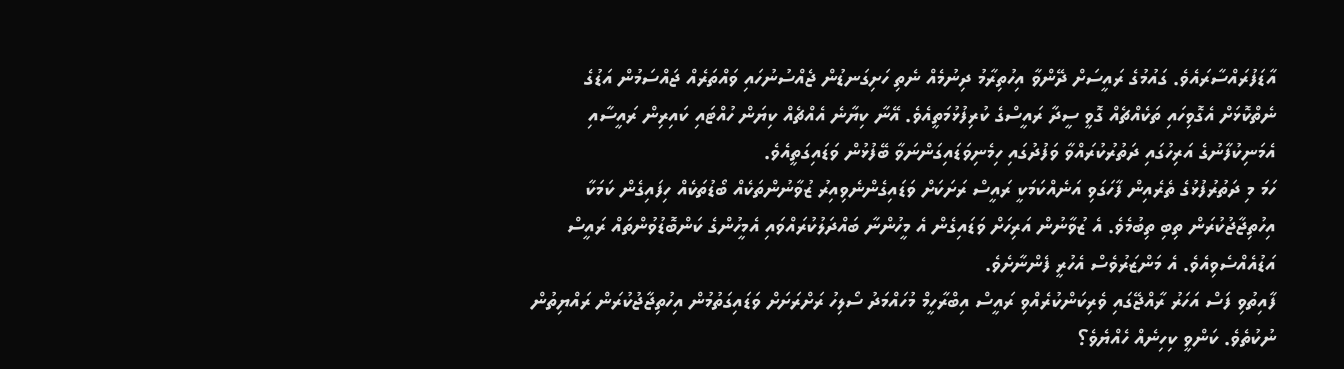އާޑަފުރައްސާރައެވެ. ގައުމުގެ ރައީސަށް ދޭންވާ އިހުތިރާމު ދިނުމެއް ނެތި ހަށިގަނޑުން ޖެއްސުނުހައި ވައްތަރެއް ޖައްސަމުން އަޑުގެ ނެތްކޮޅަށް އެގޮވިހައި ތަކެއްޗެއް ގޮވީ ސީދާ ރައީސްގެ ކުރިފުޅުމަތީއެވެ. އޭނާ ކިޔާނެ އެއްޗެއް ކިޔަން ހުއްޓައި ކައިރިން ރައީސާއި އެމަނިކުފާނުގެ އަރިހުގައި ދަތުރުކުރައްވާ ވަފުދުގައި ހިމެނިވަޑައިގަންނަވާ ބޭފުޅުން ވަޑައިގަތީއެވެ.
ހަމަ މި ދަތުރުފުޅުގެ ތެރެއިން ފާހަގަވި އަނެއްކަމަކީ ރައީސް ރަށަކަށް ވަޑައިގެންނެވިއިރު ޒުވާނުންތަކެއް ބޯޑުތަކެއް ހިފައިގެން ކަމަކާ އިހުތިޖާޖުކުރަން ތިބި ތިބުމެވެ. އެ ޒުވާނުން އަރިހަށް ވަޑައިގެން އެ މީހުންނާ ބައްދަލުކުރައްވައި އެމީހުންގެ ކަންބޮޑުވުންތައް ރައީސް އަޑުއެއްސެވިއެވެ. އެ މަންޒަރުވެސް އެހުރީ ފެންނާށެވެ.
ފާއިތުވި ފަސް އަހަރު ރާއްޖޭގައި ވެރިކަންކުރެއްވި ރައީސް އިބްރާހީމް މުހައްމަދު ސޯލިހު ރަށްރަށަށް ވަޑައިގަތުމުން އިހުތިޖާޖުކުރަން ރައްޔިތުން ނުކުތެވެ. ކަންވީ ކިހިނެއް ހެއްޔެވެ؟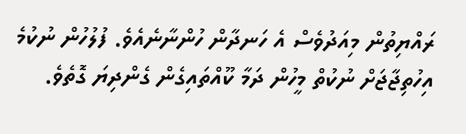ރައްޔިތުން މިއަދުވެސް އެ ހަނދާން ހުންނާނެއެވެ. ފުލުހުން ނުކުމެ އިހުތިޖާޖަށް ނުކުތް މީހުން ދަމާ ކޫއްތައިގެން ގެންދިޔަ ގޮތެވެ.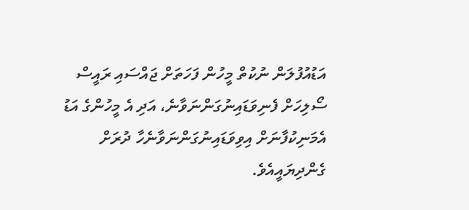އަޑުއުފުލަން ނުކުތް މީހުން ފަހަތަށް ޖައްސައި ރައީސް ސޯލިހަށް ފެނިވަޑައިނުގަންނަވާނެ، އަދި އެ މީހުންގެ އަޑު އެމަނިކުފާނަށް އިވިވަޑައިނުގަންނަވާނެހާ ދުރަށް ގެންދިޔައީއެވެ.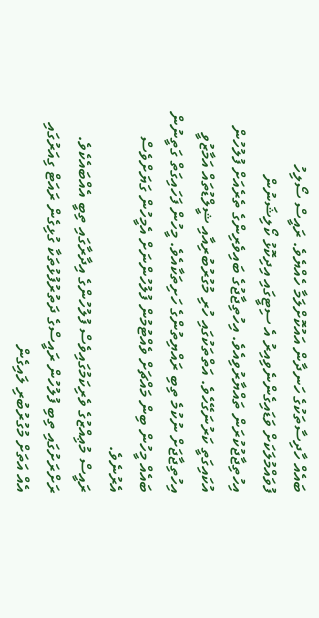ބައެއް ހާދިސާތަކުގެ ހަނދާން އައުކޮށްލަމާ ހެއްޔެވެ. ރައީސް ސޯލިހު ފުވައްމުލަކަށް ވަޑައިގެންނެވިއިރު އެ ސިޓީގައި އިދިކޮޅު ކޯލިޝަނުން އިހުތިޖާޖުކުރަން ތައްޔާރުވިއެވެ. އިހުތިޖާޖުގެ ބައިވެރިންގެ ތެރެއަށް ފުލުހުން އުކައިގަތީ ކަރުނަގޭހެވެ. އަތްތަކުގައި ހުރި މުގުރުބުރިއާއި ޝީލްޑުތައް އަމާޒުވީ އިހުތިޖާޖަށް ނުކުމެ ތިބި ރައްޔިތުންގެ ހަށިތަކާއެވެ. މީހުން ފަހައިގަތް ގަތީނުން ބައެއް މީހުން ބިން މައްޗަށް ވެއްޓުމުން ފުލުހުންނަށް އެމީހުން ގަޔަށްވެސް އެރުނެވެ.
ރައީސް މުޢިއްޒުގެ ވެރިކަމުގައިވެސް ފުލުހުންގެ އިދާރާގައި ތިބީ އެއްބައެކެވެ. ރަށްރަށުގައި ތިބި ފުލުހުން ރައީސްގެ ދަތުރުފުޅުތަކާ ގުޅިގެން ރައަޓް ގިއަރުގައި އެއް އަތަށް މުގުރުބުރި ލައިގެން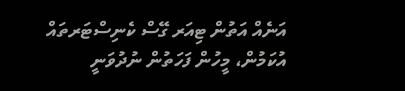އަނެއް އަތުން ޓިއަރ ގޭސް ކެނިސްޓަރތައް އުކަމުން، މީހުން ފަހަތުން ނުދުވަނީ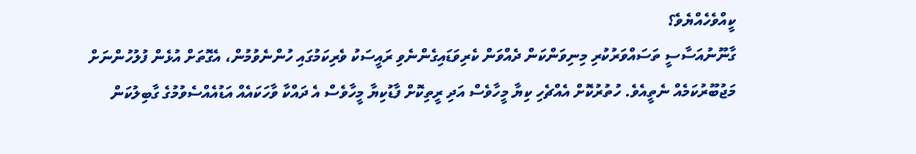ކީއްވެހެއްޔެވެ؟
ގާނޫނުއަސާސީ ތަސައްވަރުކުރި މިނިވަންކަން ދެއްވަން ކެރިވަޑައިގެންނެވި ރައީސަކު ވެރިކަމުގައި ހުންނެވުމުން، އެގޮތަށް އުޅެން ފުލުހުންނަށް މަޖުބޫރުކަމެއް ނެތީއެވެ. ހުތުރުކޮށް އެއްޗެހި ކިޔާ މީހާވެސް އަދި ރީތިކޮށް ފާޑުކިޔާ މީހާވެސް އެ ދައްކާ ވާހަކައެއް އަޑުއެއްސެވުމުގެ ގާބިލުކަން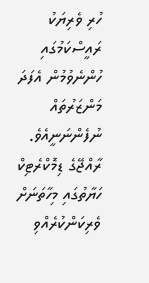ހުރި ވެރިޔަކު ރައީސްކަމުގައި ހުންނެވުމުން އެފަދަ މަންޒަރުތައް ނުފެންނަނީއެވެ.
ރާއްޖޭގެ ޑިމޮކްރެޓިކް ހަޔާތުގައި މިހާތަނަށް ވެރިކަންކުރެއްވި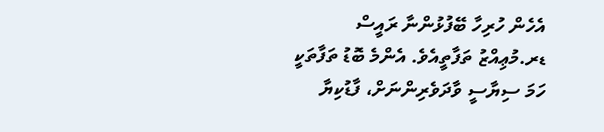އެހެން ހުރިހާ ބޭފުޅުންނާ ރައީސް ޑރ.މުޢިއްޒު ތަފާތީއެވެ. އެންމެ ބޮޑު ތަފާތަކީ ހަމަ ސިޔާސީ ވާދަވެރިންނަށް، ފާޑުކިޔާ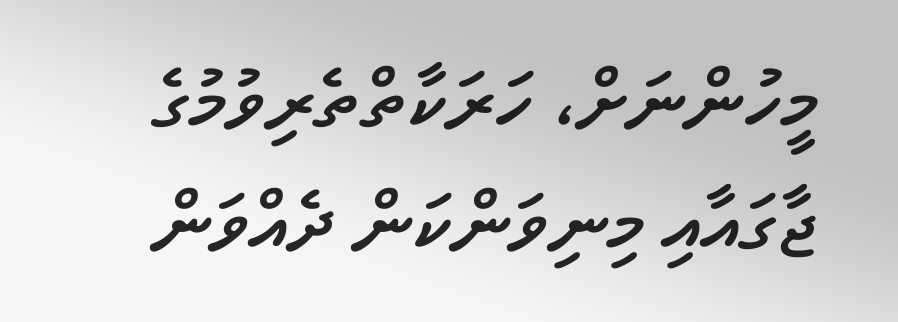މީހުންނަށް، ހަރަކާތްތެރިވުމުގެ ޖާގައާއި މިނިވަންކަން ދެއްވަން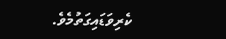ކެރިވަޑައިގަތުމެވެ.